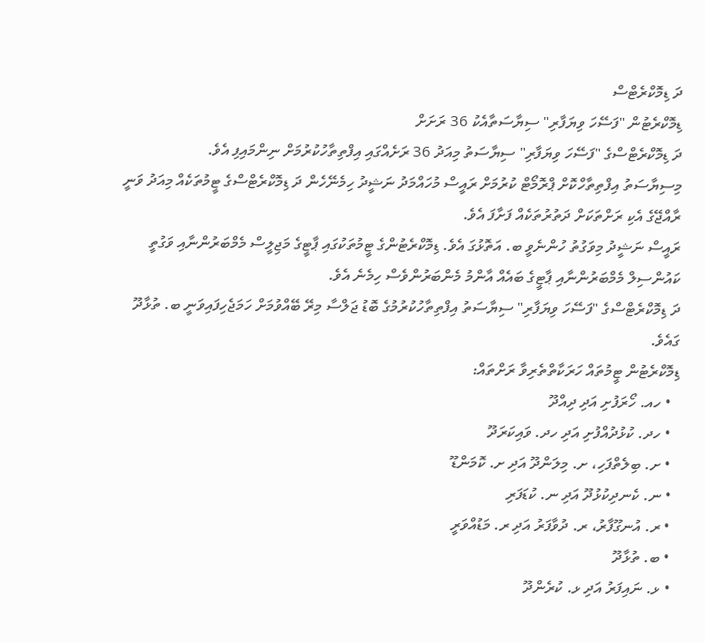ދަ ޑިމޮކްރެޓްސް
ޑިމޮކްރެޓުން "ފަސޭހަ ވިޔަފާރި" ސިޔާސަތާއެކު 36 ރަށަށް
ދަ ޑިމޮކްރެޓްސްގެ "ފަސޭހަ ވިޔަފާރި" ސިޔާސަތު މިއަދު 36 ރަށެއްގައި އިފްތިތާހުކުރުމަށް ނިންމައިފި އެވެ.
މިސިޔާސަތު އިފްތިތާހްކޮށް ޕްރޮމޯޓް ކުރުމަށް ރައީސް މުހައްމަދު ނަޝީދު ހިމެނޭހެން ދަ ޑިމޮކްރެޓްސްގެ ޓީމުތަކެއް މިއަދު ވަނީ ރާއްޖޭގެ އެކި ރަށްތަކަށް ދަތުރުތަކެއް ފަށާފަ އެވެ.
ރައީސް ނަޝީދު މިވަގުތު ހުންނެވީ ބ. އަތޮޅުގަ އެވެ. ޑިމޮކްރެޓުންގެ ޓީމުތަކުގައި ޕާޓީގެ މަޖިލީސް މެމްބަރުންނާއި ވަގުތީ ކައުންސިލް މެމްބަރުންނާއި ޕާޓީގެ ބައެއް އާންމު މެންބަރުންވެސް ހިމެނެ އެވެ.
ދަ ޑިމޮކްރެޓްސްގެ "ފަސޭހަ ވިޔަފާރި" ސިޔާސަތު އިފްތިތާހުކުރުމުގެ ބޮޑު ޖަލްސާ މިރޭ ބޭއްވުމަށް ހަމަޖެހިފައިވަނީ ބ. ތުޅާދޫ ގައެވެ.
ޑިމޮކްރެޓުން ޓީމުތައް ހަރަކާތްތެރިވާ ރަށްތައް:
  • ހއ. ހޯރަފުށި އަދި ދިއްދޫ
  • ހދ. ކުޅުދުއްފުށި އަދި ހދ. ވައިކަރަދޫ
  • ށ. ބިލެތްފަހި، ށ. މިލަންދޫ އަދި ށ. ކޮމަންޑޫ
  • ނ. ކެނދިކުޅުދޫ އަދި ނ. ކުޑަފަރި
  • ރ. އުނގޫފާރު، ރ. ދުވާފަރު އަދި ރ. މަޑުއްވަރީ
  • ބ. ތުޅާދޫ
  • ޅ. ނައިފަރު އަދި ޅ. ކުރެންދޫ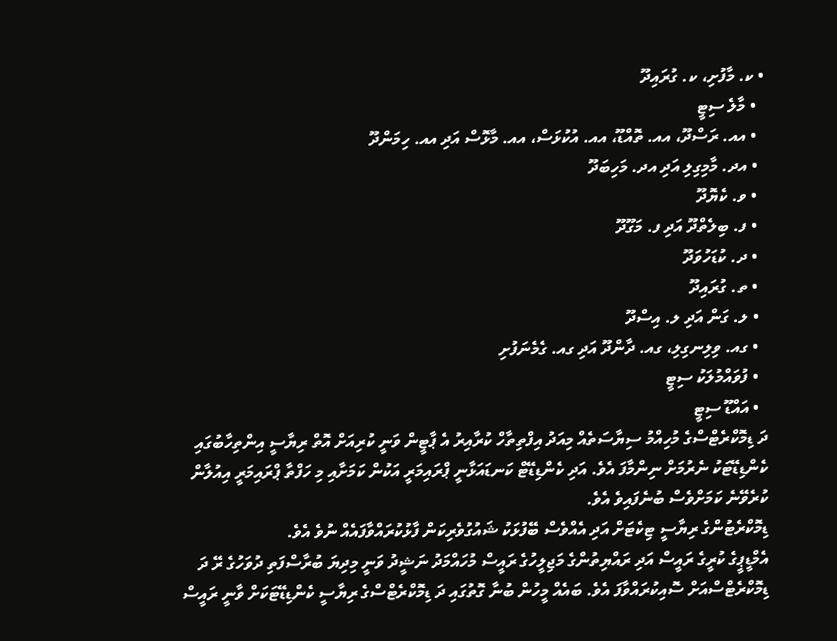• ކ. މާފުށި، ކ. ގުރައިދޫ
  • މާލެ ސިޓީ
  • އއ. ރަސްދޫ، އއ. ތޮއްޑޫ، އއ. އުކުޅަސް، އއ. މާޅޮސް އަދި އއ. ހިމަންދޫ
  • އދ. މާމިގިލި އަދި އދ. މަހިބަދޫ
  • ވ. ކެޔޮދޫ
  • ފ. ބިލެތްދޫ އަދި ފ. މަގޫދޫ
  • ދ. ކުޑަހުވަދޫ
  • ތ. ގުރައިދޫ
  • ލ. ގަން އަދި ލ. އިސްދޫ
  • ގއ. ވިލިނގިލި، ގއ. ދާންދޫ އަދި ގއ. ގެމެނަފުށި
  • ފުވައްމުލަކު ސިޓީ
  • އައްޑޫ ސިޓީ
ދަ ޑިމޮކްރެޓްސްގެ މުހިއްމު ސިޔާސަތެއް މިއަދު އިފްތިތާހް ކުރާއިރު އެ ޕާޓީން ވަނީ ކުރިއަށް އޮތް ރިޔާސީ އިންތިހާބުގައި ކެންޑިޑޭޓަކު ނެރުމަށް ނިންމާފަ އެވެ. އަދި ކެންޑިޑޭޓް ކަނޑައަޅާނީ ޕްރައިމަރީ އަކުން ކަމަށާއި މި ހަފްތާ ޕްރައިމަރީ އިއުލާން ކުރެވޭނެ ކަމަށްވެސް ބުނެފައިވެ އެވެ.
ޑިމޮކްރެޓުންގެ ރިޔާސީ ޓިކެޓަށް އަދި އެއްވެސް ބޭފުޅަކު ޝައުގުވެރިކަން ފާޅުކުރައްވާފައެއް ނުވެ އެވެ.
އެމްޑީޕީގެ ކުރީގެ ރައީސް އަދި ރައްޔިތުންގެ މަޖިލީހުގެ ރައީސް މުހައްމަދު ނަޝީދު ވަނީ މިދިޔަ ބުރާސްފަތި ދުވަހުގެ ރޭ ދަ ޑިމޮކްރެޓްސްއަށް ސޮއިކުރައްވާފަ އެވެ. ބައެއް މީހުން ބުނާ ގޮތުގައި ދަ ޑިމޮކްރެޓްސްގެ ރިޔާސީ ކެންޑިޑޭޓަކަށް ވާނީ ރައީސް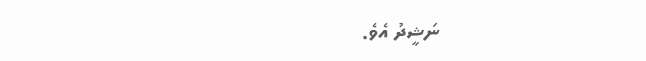ނަޝީދު އެވެ.